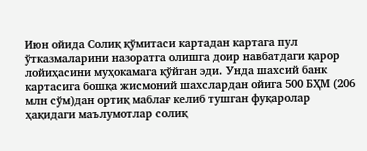Июн ойида Солиқ қўмитаси картадан картага пул ўтказмаларини назоратга олишга доир навбатдаги қарор лойиҳасини муҳокамага қўйган эди. Унда шахсий банк картасига бошқа жисмоний шахслардан ойига 500 БҲМ (206 млн сўм)дан ортиқ маблағ келиб тушган фуқаролар ҳақидаги маълумотлар солиқ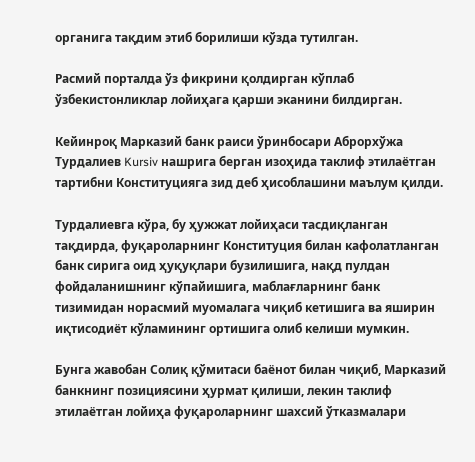органига тақдим этиб борилиши кўзда тутилган.

Расмий порталда ўз фикрини қолдирган кўплаб ўзбекистонликлар лойиҳага қарши эканини билдирган.

Кейинроқ Марказий банк раиси ўринбосари Аброрхўжа Турдалиев Kursiv нашрига берган изоҳида таклиф этилаётган тартибни Конституцияга зид деб ҳисоблашини маълум қилди.

Турдалиевга кўра, бу ҳужжат лойиҳаси тасдиқланган тақдирда, фуқароларнинг Конституция билан кафолатланган банк сирига оид ҳуқуқлари бузилишига, нақд пулдан фойдаланишнинг кўпайишига, маблағларнинг банк тизимидан норасмий муомалага чиқиб кетишига ва яширин иқтисодиёт кўламининг ортишига олиб келиши мумкин.

Бунга жавобан Солиқ қўмитаси баёнот билан чиқиб, Марказий банкнинг позициясини ҳурмат қилиши, лекин таклиф этилаётган лойиҳа фуқароларнинг шахсий ўтказмалари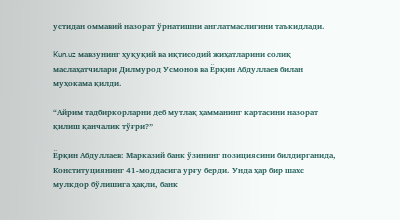устидан оммавий назорат ўрнатишни англатмаслигини таъкидлади.

Kun.uz мавзунинг ҳуқуқий ва иқтисодий жиҳатларини солиқ маслаҳатчилари Дилмурод Усмонов ва Ёрқин Абдуллаев билан муҳокама қилди.

“Айрим тадбиркорларни деб мутлақ ҳамманинг картасини назорат қилиш қанчалик тўғри?”

Ёрқин Абдуллаев: Марказий банк ўзининг позициясини билдирганида, Конституциянинг 41-моддасига урғу берди. Унда ҳар бир шахс мулкдор бўлишига ҳақли, банк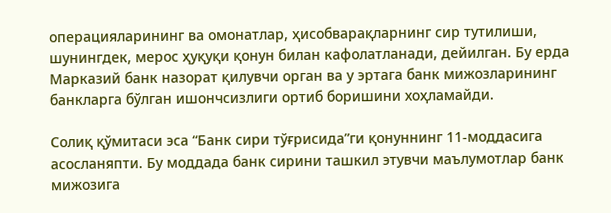операцияларининг ва омонатлар, ҳисобварақларнинг сир тутилиши, шунингдек, мерос ҳуқуқи қонун билан кафолатланади, дейилган. Бу ерда Марказий банк назорат қилувчи орган ва у эртага банк мижозларининг банкларга бўлган ишончсизлиги ортиб боришини хоҳламайди.

Солиқ қўмитаси эса “Банк сири тўғрисида”ги қонуннинг 11-моддасига асосланяпти. Бу моддада банк сирини ташкил этувчи маълумотлар банк мижозига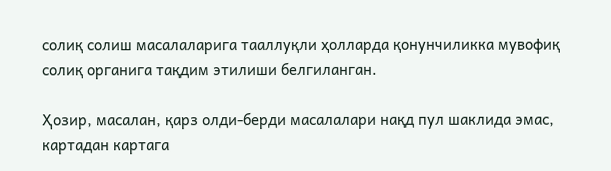солиқ солиш масалаларига тааллуқли ҳолларда қонунчиликка мувофиқ солиқ органига тақдим этилиши белгиланган.

Ҳозир, масалан, қарз олди-берди масалалари нақд пул шаклида эмас, картадан картага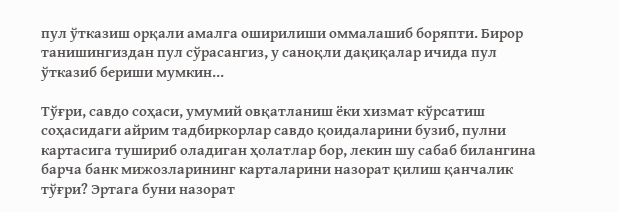пул ўтказиш орқали амалга оширилиши оммалашиб боряпти. Бирор танишингиздан пул сўрасангиз, у саноқли дақиқалар ичида пул ўтказиб бериши мумкин...

Тўғри, савдо соҳаси, умумий овқатланиш ёки хизмат кўрсатиш соҳасидаги айрим тадбиркорлар савдо қоидаларини бузиб, пулни картасига тушириб оладиган ҳолатлар бор, лекин шу сабаб билангина барча банк мижозларининг карталарини назорат қилиш қанчалик тўғри? Эртага буни назорат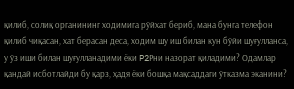қилиб, солиқ органининг ходимига рўйхат бериб, мана бунга телефон қилиб чиқасан, хат берасан деса, ходим шу иш билан кун бўйи шуғулланса, у ўз иши билан шуғулланадими ёки P2Pни назорат қиладими? Одамлар қандай исботлайди бу қарз, ҳадя ёки бошқа мақсаддаги ўтказма эканини?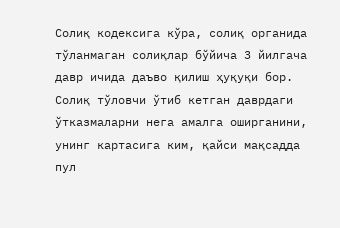Солиқ кодексига кўра, солиқ органида тўланмаган солиқлар бўйича 3 йилгача давр ичида даъво қилиш ҳуқуқи бор. Солиқ тўловчи ўтиб кетган даврдаги ўтказмаларни нега амалга оширганини, унинг картасига ким, қайси мақсадда пул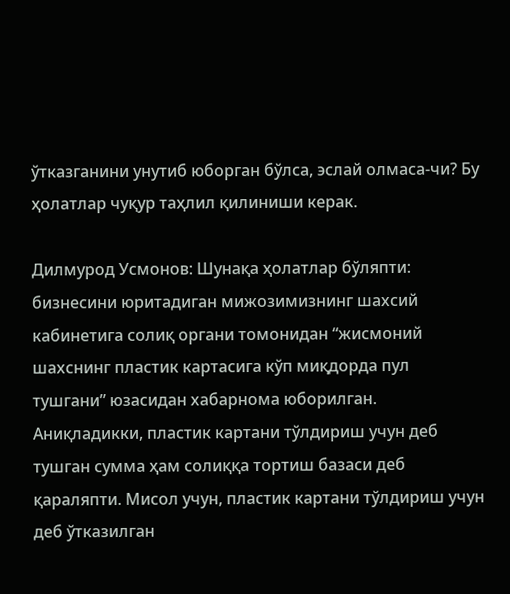ўтказганини унутиб юборган бўлса, эслай олмаса-чи? Бу ҳолатлар чуқур таҳлил қилиниши керак.

Дилмурод Усмонов: Шунақа ҳолатлар бўляпти: бизнесини юритадиган мижозимизнинг шахсий кабинетига солиқ органи томонидан “жисмоний шахснинг пластик картасига кўп миқдорда пул тушгани” юзасидан хабарнома юборилган. Аниқладикки, пластик картани тўлдириш учун деб тушган сумма ҳам солиққа тортиш базаси деб қараляпти. Мисол учун, пластик картани тўлдириш учун деб ўтказилган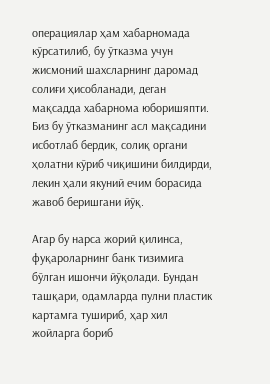операциялар ҳам хабарномада кўрсатилиб, бу ўтказма учун жисмоний шахсларнинг даромад солиғи ҳисобланади, деган мақсадда хабарнома юборишяпти. Биз бу ўтказманинг асл мақсадини исботлаб бердик, солиқ органи ҳолатни кўриб чиқишини билдирди, лекин ҳали якуний ечим борасида жавоб беришгани йўқ.

Агар бу нарса жорий қилинса, фуқароларнинг банк тизимига бўлган ишончи йўқолади. Бундан ташқари, одамларда пулни пластик картамга тушириб, ҳар хил жойларга бориб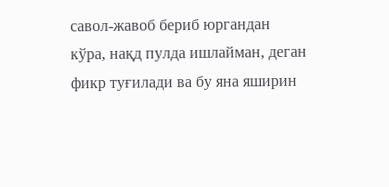савол-жавоб бериб юргандан кўра, нақд пулда ишлайман, деган фикр туғилади ва бу яна яширин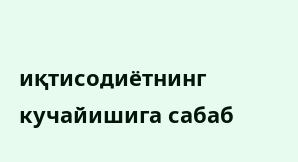иқтисодиётнинг кучайишига сабаб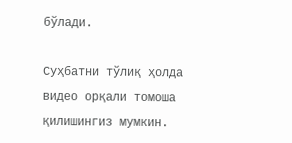бўлади.

Суҳбатни тўлиқ ҳолда видео орқали томоша қилишингиз мумкин.